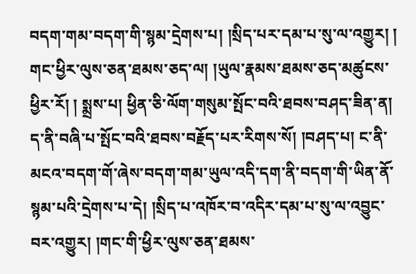བདག་གམ་བདག་གི་སྙམ་དྲེགས་པ། །སྲིད་པར་དམ་པ་སུ་ལ་འགྱུར། ། གང་ཕྱིར་ལུས་ཅན་ཐམས་ཅད་ལ། །ཡུལ་རྣམས་ཐམས་ཅད་མཚུངས་ཕྱིར་རོ། ། སྨྲས་པ། ཕྱིན་ཅི་ལོག་གསུམ་སྤོང་བའི་ཐབས་བཤད་ཟིན་ན། ད་ནི་བཞི་པ་སྤོང་བའི་ཐབས་བརྗོད་པར་རིགས་སོ། །བཤད་པ། ང་ནི་མངའ་བདག་གོ་ཞེས་བདག་གམ་ཡུལ་འདི་དག་ནི་བདག་གི་ཡིན་ནོ་སྙམ་པའི་དྲེགས་པ་དེ། །སྲིད་པ་འཁོར་བ་འདིར་དམ་པ་སུ་ལ་འབྱུང་བར་འགྱུར། །གང་གི་ཕྱིར་ལུས་ཅན་ཐམས་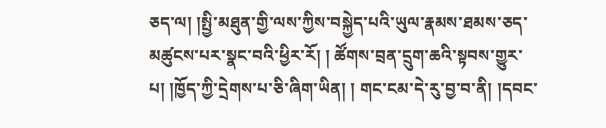ཅད་ལ། །སྤྱི་མཐུན་གྱི་ལས་ཀྱིས་བསྐྱེད་པའི་ཡུལ་རྣམས་ཐམས་ཅད་མཚུངས་པར་སྣང་བའི་ཕྱིར་རོ། ། ཚོགས་བྲན་དྲུག་ཆའི་སྟབས་གྱུར་པ། །ཁྱོད་ཀྱི་དྲེགས་པ་ཅི་ཞིག་ཡིན། ། གང་ངམ་དེ་རུ་བྱ་བ་ནི། །དབང་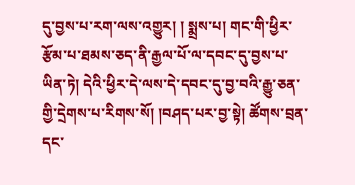དུ་བྱས་པ་རག་ལས་འགྱུར། ། སྨྲས་པ། གང་གི་ཕྱིར་རྩོམ་པ་ཐམས་ཅད་ནི་རྒྱལ་པོ་ལ་དབང་དུ་བྱས་པ་ཡིན་ཏེ། དེའི་ཕྱིར་དེ་ལས་དེ་དབང་དུ་བྱ་བའི་རྒྱུ་ཅན་གྱི་དྲེགས་པ་རིགས་སོ། །བཤད་པར་བྱ་སྟེ། ཚོགས་བྲན་དང་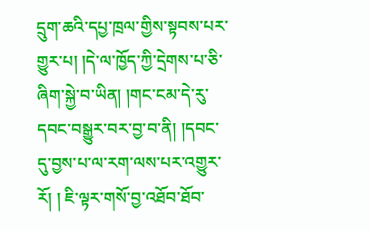དྲུག་ཆའི་དཔྱ་ཁྲལ་གྱིས་སྟབས་པར་གྱུར་པ། །དེ་ལ་ཁྱོད་ཀྱི་དྲེགས་པ་ཅི་ཞིག་སྐྱེ་བ་ཡིན། །གང་ངམ་དེ་རུ་དབང་བསྒྱུར་བར་བྱ་བ་ནི། །དབང་དུ་བྱས་པ་ལ་རག་ལས་པར་འགྱུར་རོ། ། ཇི་ལྟར་གསོ་བྱ་འཐོབ་ཐོབ་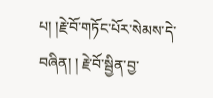པ། །རྗེ་བོ་གཏོང་པོར་སེམས་དེ་བཞིན། ། རྗེ་བོ་སྦྱིན་བྱ་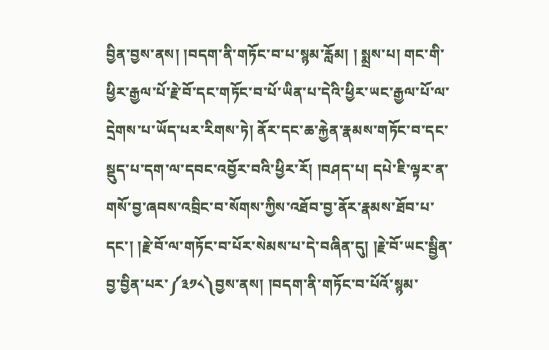བྱིན་བྱས་ནས། །བདག་ནི་གཏོང་བ་པ་སྙམ་རློམ། ། སྨྲས་པ། གང་གི་ཕྱིར་རྒྱལ་པོ་རྗེ་བོ་དང་གཏོང་བ་པོ་ཡིན་པ་དེའི་ཕྱིར་ཡང་རྒྱལ་པོ་ལ་དྲེགས་པ་ཡོད་པར་རིགས་ཏེ། ནོར་དང་ཆ་རྐྱེན་རྣམས་གཏོང་བ་དང་སྡུད་པ་དག་ལ་དབང་འབྱོར་བའི་ཕྱིར་རོ། །བཤད་པ། དཔེ་ཇི་ལྟར་ན་གསོ་བྱ་ཞབས་འབྲིང་བ་སོགས་ཀྱིས་འཐོབ་བྱ་ནོར་རྣམས་ཐོབ་པ་དང་། །རྗེ་བོ་ལ་གཏོང་བ་པོར་སེམས་པ་དེ་བཞིན་དུ། །རྗེ་བོ་ཡང་སྦྱིན་བྱ་བྱིན་པར་༼༣༡༨༽བྱས་ནས། །བདག་ནི་གཏོང་བ་པོའོ་སྙམ་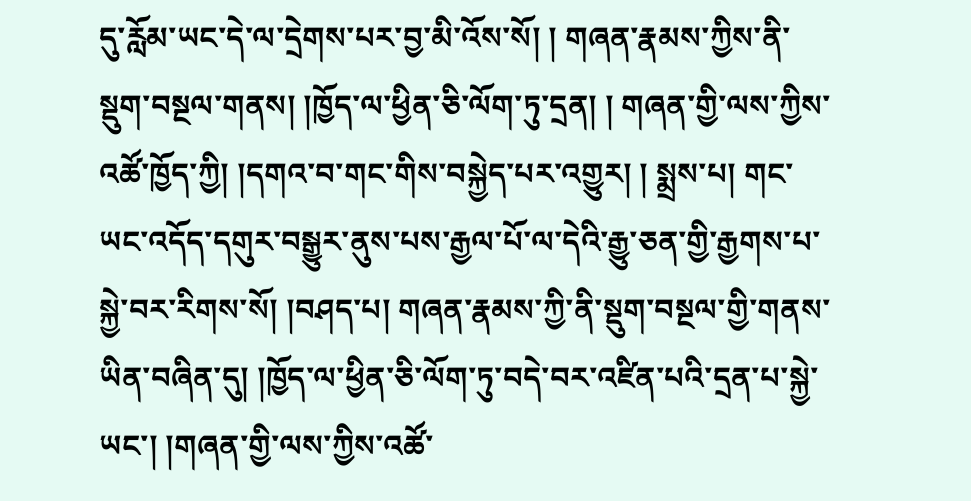དུ་རློམ་ཡང་དེ་ལ་དྲེགས་པར་བྱ་མི་འོས་སོ། ། གཞན་རྣམས་ཀྱིས་ནི་སྡུག་བསྔལ་གནས། །ཁྱོད་ལ་ཕྱིན་ཅི་ལོག་ཏུ་དྲན། ། གཞན་གྱི་ལས་ཀྱིས་འཚོ་ཁྱོད་ཀྱི། །དགའ་བ་གང་གིས་བསྐྱེད་པར་འགྱུར། ། སྨྲས་པ། གང་ཡང་འདོད་དགུར་བསྒྱུར་ནུས་པས་རྒྱལ་པོ་ལ་དེའི་རྒྱུ་ཅན་གྱི་རྒྱགས་པ་སྐྱེ་བར་རིགས་སོ། །བཤད་པ། གཞན་རྣམས་ཀྱི་ནི་སྡུག་བསྔལ་གྱི་གནས་ཡིན་བཞིན་དུ། །ཁྱོད་ལ་ཕྱིན་ཅི་ལོག་ཏུ་བདེ་བར་འཛིན་པའི་དྲན་པ་སྐྱེ་ཡང་། །གཞན་གྱི་ལས་ཀྱིས་འཚོ་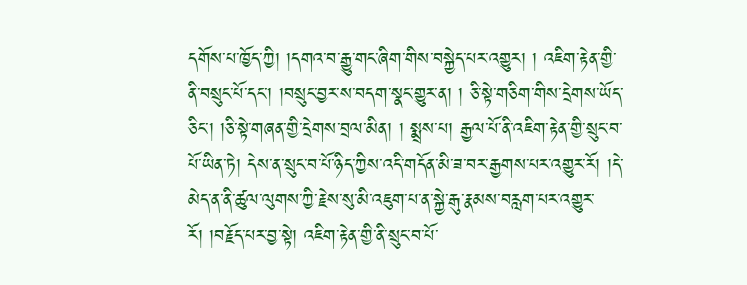དགོས་པ་ཁྱོད་ཀྱི། །དགའ་བ་རྒྱུ་གང་ཞིག་གིས་བསྐྱེད་པར་འགྱུར། ། འཇིག་རྟེན་གྱི་ནི་བསྲུང་པོ་དང་། །བསྲུང་བྱར་ས་བདག་སྣང་གྱུར་ན། ། ཅི་སྟེ་གཅིག་གིས་དྲེགས་ཡོད་ཅིང་། །ཅི་སྟེ་གཞན་གྱི་དྲེགས་བྲལ་མིན། ། སྨྲས་པ། རྒྱལ་པོ་ནི་འཇིག་རྟེན་གྱི་སྲུང་བ་པོ་ཡིན་ཏེ། དེས་ན་སྲུང་བ་པོ་ཉིད་ཀྱིས་འདི་གདོན་མི་ཟ་བར་རྒྱགས་པར་འགྱུར་རོ། །དེ་མེད་ན་ནི་ཚུལ་ལུགས་ཀྱི་རྗེས་སུ་མི་འཇུག་པ་ན་སྐྱེ་རྒུ་རྣམས་བརླག་པར་འགྱུར་རོ། །བརྗོད་པར་བྱ་སྟེ། འཇིག་རྟེན་གྱི་ནི་སྲུང་བ་པོ་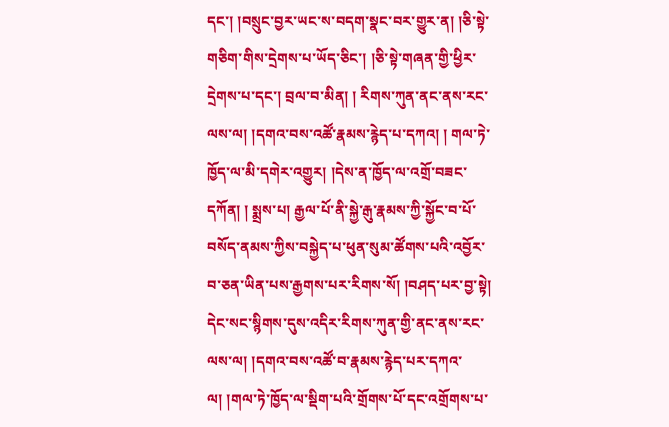དང་། །བསྲུང་བྱར་ཡང་ས་བདག་སྣང་བར་གྱུར་ན། །ཅི་སྟེ་གཅིག་གིས་དྲེགས་པ་ཡོད་ཅིང་། །ཅི་སྟེ་གཞན་གྱི་ཕྱིར་དྲེགས་པ་དང་། བྲལ་བ་མིན། ། རིགས་ཀུན་ནང་ནས་རང་ལས་ལ། །དགའ་བས་འཚོ་རྣམས་རྙེད་པ་དཀའ། ། གལ་ཏེ་ཁྱོད་ལ་མི་དགེར་འགྱུར། །དེས་ན་ཁྱོད་ལ་འགྲོ་བཟང་དཀོན། ། སྨྲས་པ། རྒྱལ་པོ་ནི་སྐྱེ་རྒུ་རྣམས་ཀྱི་སྐྱོང་བ་པོ་བསོད་ནམས་ཀྱིས་བསྐྱེད་པ་ཕུན་སུམ་ཚོགས་པའི་འབྱོར་བ་ཅན་ཡིན་པས་རྒྱགས་པར་རིགས་སོ། །བཤད་པར་བྱ་སྟེ། དེང་སང་སྙིགས་དུས་འདིར་རིགས་ཀུན་གྱི་ནང་ནས་རང་ལས་ལ། །དགའ་བས་འཚོ་བ་རྣམས་རྙེད་པར་དཀའ་ལ། །གལ་ཏེ་ཁྱོད་ལ་སྡིག་པའི་གྲོགས་པོ་དང་འགྲོགས་པ་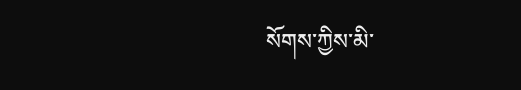སོགས་ཀྱིས་མི་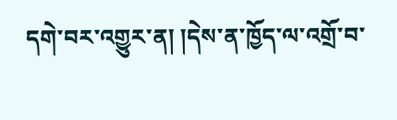དགེ་བར་འགྱུར་ན། །དེས་ན་ཁྱོད་ལ་འགྲོ་བ་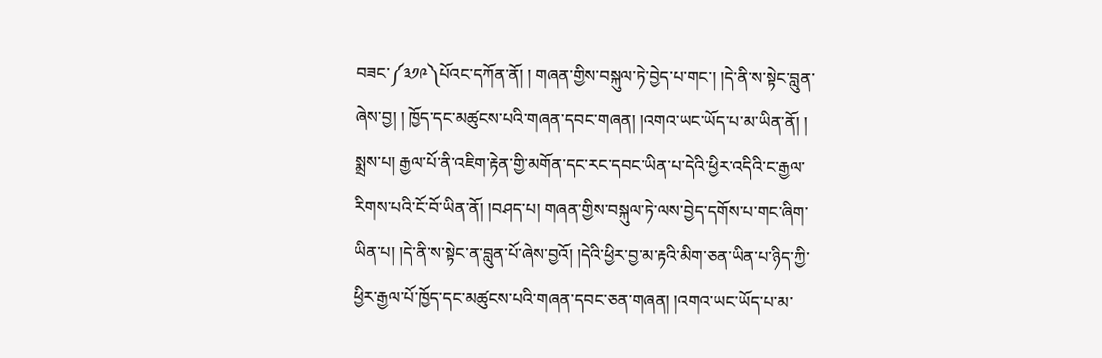བཟང་༼༣༡༩༽པོའང་དཀོན་ནོ། ། གཞན་གྱིས་བསྐུལ་ཏེ་བྱེད་པ་གང་། །དེ་ནི་ས་སྟེང་བླུན་ཞེས་བྱ། ། ཁྱོད་དང་མཚུངས་པའི་གཞན་དབང་གཞན། །འགའ་ཡང་ཡོད་པ་མ་ཡིན་ནོ། ། སྨྲས་པ། རྒྱལ་པོ་ནི་འཇིག་རྟེན་གྱི་མགོན་དང་རང་དབང་ཡིན་པ་དེའི་ཕྱིར་འདིའི་ང་རྒྱལ་རིགས་པའི་ངོ་བོ་ཡིན་ནོ། །བཤད་པ། གཞན་གྱིས་བསྐུལ་ཏེ་ལས་བྱེད་དགོས་པ་གང་ཞིག་ཡིན་པ། །དེ་ནི་ས་སྟེང་ན་བླུན་པོ་ཞེས་བྱའོ། །དེའི་ཕྱིར་བྱ་མ་རྟའི་མིག་ཅན་ཡིན་པ་ཉིད་ཀྱི་ཕྱིར་རྒྱལ་པོ་ཁྱོད་དང་མཚུངས་པའི་གཞན་དབང་ཅན་གཞན། །འགའ་ཡང་ཡོད་པ་མ་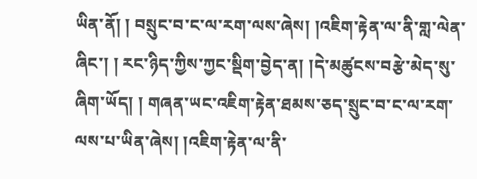ཡིན་ནོ། ། བསྲུང་བ་ང་ལ་རག་ལས་ཞེས། །འཇིག་རྟེན་ལ་ནི་གླ་ལེན་ཞིང་། ། རང་ཉིད་ཀྱིས་ཀྱང་སྡིག་བྱེད་ན། །དེ་མཚུངས་བརྩེ་མེད་སུ་ཞིག་ཡོད། ། གཞན་ཡང་འཇིག་རྟེན་ཐམས་ཅད་སྲུང་བ་ང་ལ་རག་ལས་པ་ཡིན་ཞེས། །འཇིག་རྟེན་ལ་ནི་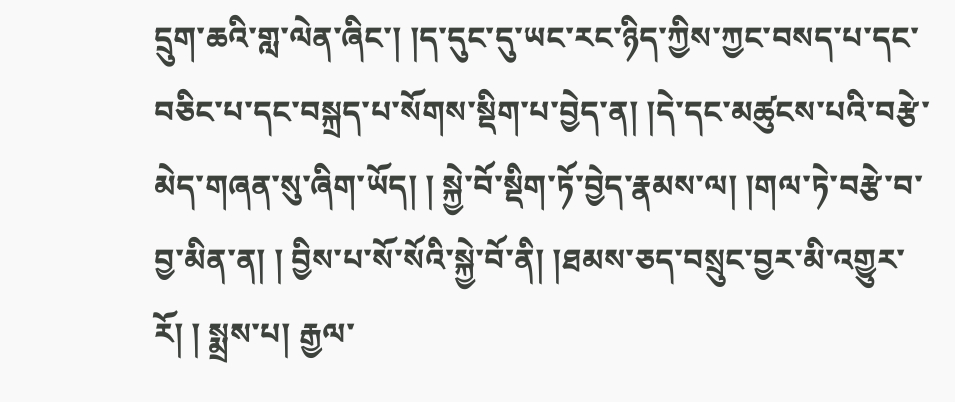དྲུག་ཆའི་གླ་ལེན་ཞིང་། །ད་དུང་དུ་ཡང་རང་ཉིད་ཀྱིས་ཀྱང་བསད་པ་དང་བཅིང་པ་དང་བསྐྲད་པ་སོགས་སྡིག་པ་བྱེད་ན། །དེ་དང་མཚུངས་པའི་བརྩེ་མེད་གཞན་སུ་ཞིག་ཡོད། ། སྐྱེ་བོ་སྡིག་ཏོ་བྱེད་རྣམས་ལ། །གལ་ཏེ་བརྩེ་བ་བྱ་མིན་ན། ། བྱིས་པ་སོ་སོའི་སྐྱེ་བོ་ནི། །ཐམས་ཅད་བསྲུང་བྱར་མི་འགྱུར་རོ། ། སྨྲས་པ། རྒྱལ་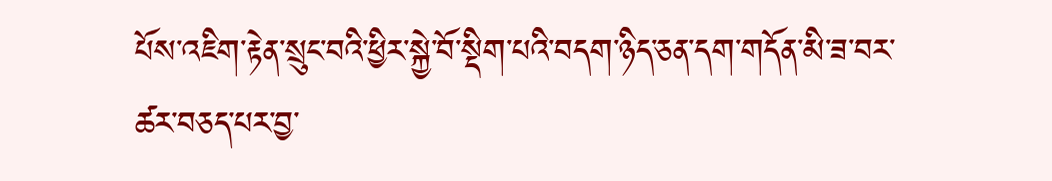པོས་འཇིག་རྟེན་སྲུང་བའི་ཕྱིར་སྐྱེ་བོ་སྡིག་པའི་བདག་ཉིད་ཅན་དག་གདོན་མི་ཟ་བར་ཚར་བཅད་པར་བྱ་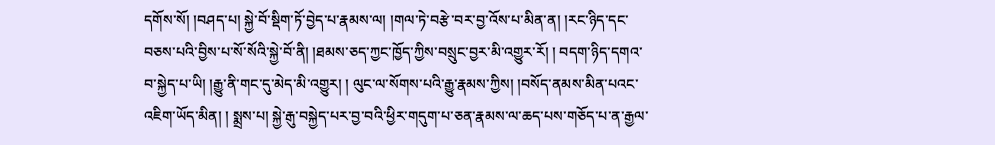དགོས་སོ། །བཤད་པ། སྐྱེ་བོ་སྡིག་ཏོ་བྱེད་པ་རྣམས་ལ། །གལ་ཏེ་བརྩེ་བར་བྱ་འོས་པ་མིན་ན། །རང་ཉིད་དང་བཅས་པའི་བྱིས་པ་སོ་སོའི་སྐྱེ་བོ་ནི། །ཐམས་ཅད་ཀྱང་ཁྱོད་ཀྱིས་བསྲུང་བྱར་མི་འགྱུར་རོ། ། བདག་ཉིད་དགའ་བ་སྐྱེད་པ་ཡི། །རྒྱུ་ནི་གང་དུ་མེད་མི་འགྱུར། ། ལུང་ལ་སོགས་པའི་རྒྱུ་རྣམས་ཀྱིས། །བསོད་ནམས་མིན་པའང་འཇིག་ཡོད་མིན། ། སྨྲས་པ། སྐྱེ་རྒུ་བསྐྱེད་པར་བྱ་བའི་ཕྱིར་གདུག་པ་ཅན་རྣམས་ལ་ཆད་པས་གཅོད་པ་ན་རྒྱལ་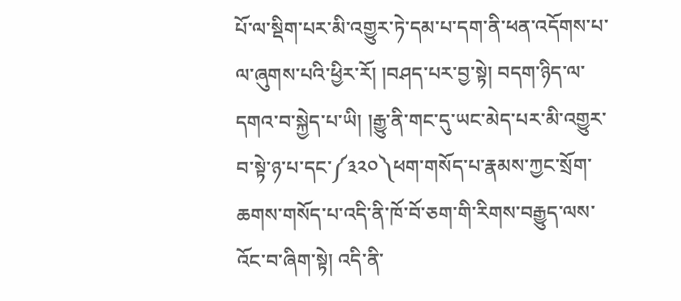པོ་ལ་སྡིག་པར་མི་འགྱུར་ཏེ་དམ་པ་དག་ནི་ཕན་འདོགས་པ་ལ་ཞུགས་པའི་ཕྱིར་རོ། །བཤད་པར་བྱ་སྟེ། བདག་ཉིད་ལ་དགའ་བ་སྐྱེད་པ་ཡི། །རྒྱུ་ནི་གང་དུ་ཡང་མེད་པར་མི་འགྱུར་བ་སྟེ་ཉ་པ་དང་༼༣༢༠༽ཕག་གསོད་པ་རྣམས་ཀྱང་སྲོག་ཆགས་གསོད་པ་འདི་ནི་ཁོ་བོ་ཅག་གི་རིགས་བརྒྱུད་ལས་འོང་བ་ཞིག་སྟེ། འདི་ནི་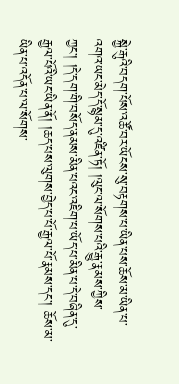སྐྱེ་རྒུའི་བདག་པོས་འཚོ་བར་ཡོངས་སུ་བརྟགས་པ་ཡིན་པས་ཆོས་མ་ཡིན་པ་འགའ་ཡང་མེད་དོ་སྙམ་དུ་འཛིན་ཏོ། །ལུང་ལ་སོགས་པའི་རྒྱུ་རྣམས་ཀྱིས་ཀྱང་། །དེ་དག་གི་བསོད་ནམས་མིན་པའང་འཇིག་པ་ཡོད་པ་མིན་པ་དེ་བཞིན་དུ་རྒྱལ་པོའི་ཡང་ཡིན་ནོ། །ཆད་པས་ལུགས་བྱེད་པ་པོ་རྒྱལ་པོ་རྣམས་དང་། ཆོས་མ་ཡིན་པ་འདོན་པ་ལ་སོགས་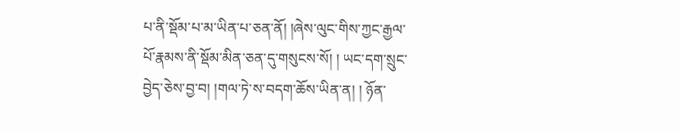པ་ནི་སྡོམ་པ་མ་ཡིན་པ་ཅན་ནོ། །ཞེས་ལུང་གིས་ཀྱང་རྒྱལ་པོ་རྣམས་ནི་སྡོམ་མིན་ཅན་དུ་གསུངས་སོ། ། ཡང་དག་སྲུང་བྱེད་ཅེས་བྱ་བ། །གལ་ཏེ་ས་བདག་ཆོས་ཡིན་ན། ། ཉོན་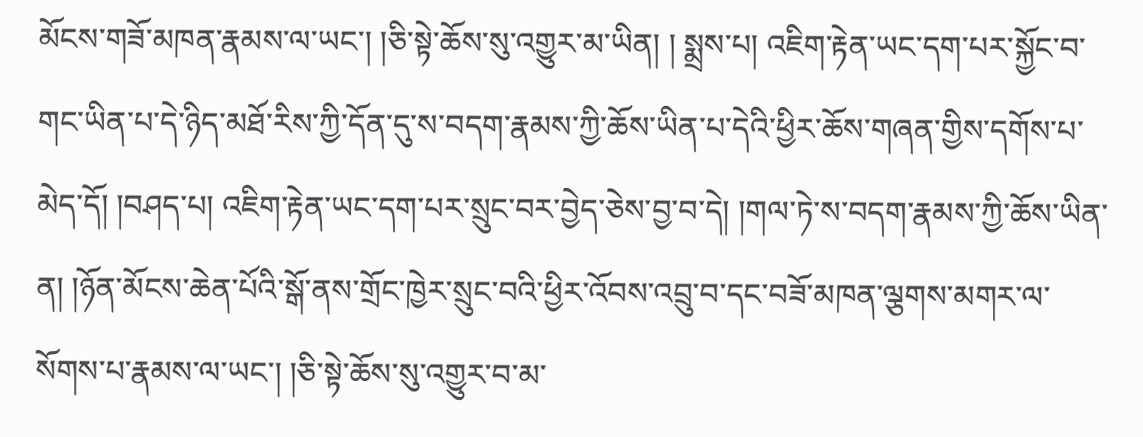མོངས་གཟོ་མཁན་རྣམས་ལ་ཡང་། །ཅི་སྟེ་ཆོས་སུ་འགྱུར་མ་ཡིན། ། སྨྲས་པ། འཇིག་རྟེན་ཡང་དག་པར་སྐྱོང་བ་གང་ཡིན་པ་དེ་ཉིད་མཐོ་རིས་ཀྱི་དོན་དུ་ས་བདག་རྣམས་ཀྱི་ཆོས་ཡིན་པ་དེའི་ཕྱིར་ཆོས་གཞན་གྱིས་དགོས་པ་མེད་དོ། །བཤད་པ། འཇིག་རྟེན་ཡང་དག་པར་སྲུང་བར་བྱེད་ཅེས་བྱ་བ་དེ། །གལ་ཏེ་ས་བདག་རྣམས་ཀྱི་ཆོས་ཡིན་ན། །ཉོན་མོངས་ཆེན་པོའི་སྒོ་ནས་གྲོང་ཁྱེར་སྲུང་བའི་ཕྱིར་འོབས་འབྲུ་བ་དང་བཟོ་མཁན་ལྕགས་མགར་ལ་སོགས་པ་རྣམས་ལ་ཡང་། །ཅི་སྟེ་ཆོས་སུ་འགྱུར་བ་མ་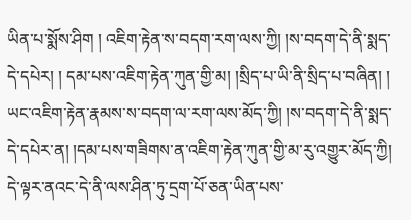ཡིན་པ་སྨོས་ཤིག ། འཇིག་རྟེན་ས་བདག་རག་ལས་ཀྱི། །ས་བདག་དེ་ནི་སྨད་དེ་དཔེར། ། དམ་པས་འཇིག་རྟེན་ཀུན་གྱི་མ། །སྲིད་པ་ཡི་ནི་སྲིད་པ་བཞིན། ། ཡང་འཇིག་རྟེན་རྣམས་ས་བདག་ལ་རག་ལས་མོད་ཀྱི། །ས་བདག་དེ་ནི་སྨད་དེ་དཔེར་ན། །དམ་པས་གཟིགས་ན་འཇིག་རྟེན་ཀུན་གྱི་མ་རུ་འགྱུར་མོད་ཀྱི། དེ་ལྟར་ནའང་དེ་ནི་ལས་ཤིན་ཏུ་དྲག་པོ་ཅན་ཡིན་པས་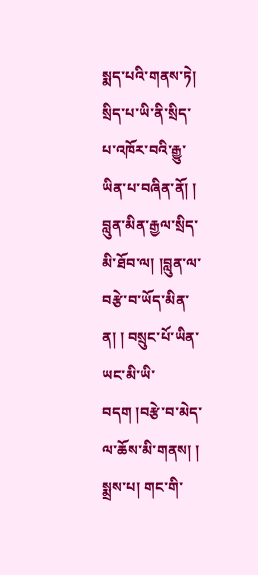སྨད་པའི་གནས་ཏེ། སྲིད་པ་ཡི་ནི་སྲིད་པ་འཁོར་བའི་རྒྱུ་ཡིན་པ་བཞིན་ནོ། ། བླུན་མིན་རྒྱལ་སྲིད་མི་ཐོབ་ལ། །བླུན་ལ་བརྩེ་བ་ཡོད་མིན་ན། ། བསྲུང་པོ་ཡིན་ཡང་མི་ཡི་བདག །བརྩེ་བ་མེད་ལ་ཆོས་མི་གནས། ། སྨྲས་པ། གང་གི་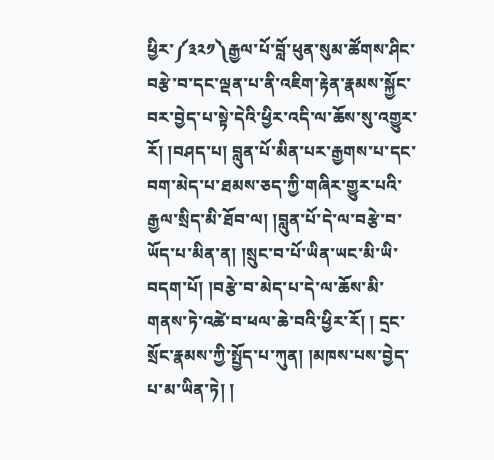ཕྱིར་༼༣༢༡༽རྒྱལ་པོ་བློ་ཕུན་སུམ་ཚོགས་ཤིང་བརྩེ་བ་དང་ལྡན་པ་ནི་འཇིག་རྟེན་རྣམས་སྐྱོང་བར་བྱེད་པ་སྟེ་དེའི་ཕྱིར་འདི་ལ་ཆོས་སུ་འགྱུར་རོ། །བཤད་པ། བླུན་པོ་མིན་པར་རྒྱགས་པ་དང་བག་མེད་པ་ཐམས་ཅད་ཀྱི་གཞིར་གྱུར་པའི་རྒྱལ་སྲིད་མི་ཐོབ་ལ། །བླུན་པོ་དེ་ལ་བརྩེ་བ་ཡོད་པ་མིན་ན། །སྲུང་བ་པོ་ཡིན་ཡང་མི་ཡི་བདག་པོ། །བརྩེ་བ་མེད་པ་དེ་ལ་ཆོས་མི་གནས་ཏེ་འཚེ་བ་ཕལ་ཆེ་བའི་ཕྱིར་རོ། ། དྲང་སྲོང་རྣམས་ཀྱི་སྤྱོད་པ་ཀུན། །མཁས་པས་བྱེད་པ་མ་ཡིན་ཏེ། །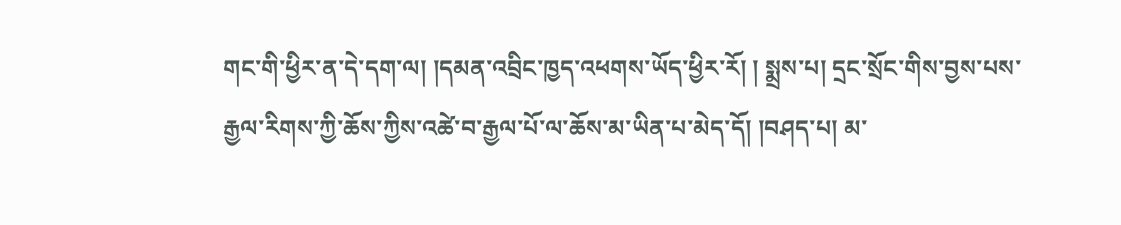གང་གི་ཕྱིར་ན་དེ་དག་ལ། །དམན་འབྲིང་ཁྱད་འཕགས་ཡོད་ཕྱིར་རོ། ། སྨྲས་པ། དྲང་སྲོང་གིས་བྱས་པས་རྒྱལ་རིགས་ཀྱི་ཆོས་ཀྱིས་འཚེ་བ་རྒྱལ་པོ་ལ་ཆོས་མ་ཡིན་པ་མེད་དོ། །བཤད་པ། མ་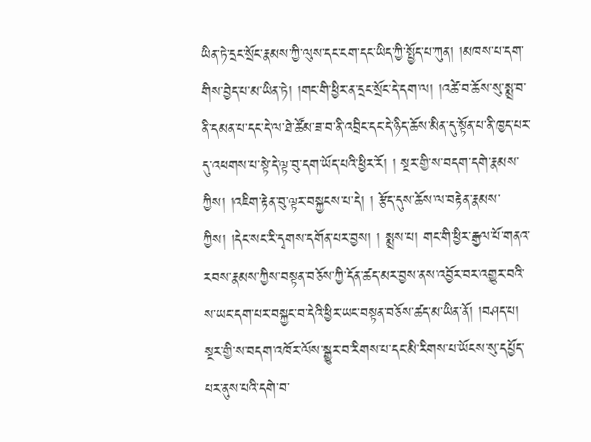ཡིན་ཏེ་དྲང་སྲོང་རྣམས་ཀྱི་ལུས་དང་ངག་དང་ཡིད་ཀྱི་སྤྱོད་པ་ཀུན། །མཁས་པ་དག་གིས་བྱེད་པ་མ་ཡིན་ཏེ། །གང་གི་ཕྱིར་ན་དྲང་སྲོང་དེ་དག་ལ། །འཚེ་བ་ཆོས་སུ་སྨྲ་བ་ནི་དམན་པ་དང་དེ་ལ་ཐེ་ཚོམ་ཟ་བ་ནི་འབྲིང་དང་དེ་ཉིད་ཆོས་མིན་དུ་སྟོན་པ་ནི་ཁྱད་པར་དུ་འཕགས་པ་སྟེ་དེ་ལྟ་བུ་དག་ཡོད་པའི་ཕྱིར་རོ། ། སྔར་གྱི་ས་བདག་དགེ་རྣམས་ཀྱིས། །འཇིག་རྟེན་བུ་ལྟར་བསྐྱངས་པ་དེ། ། རྩོད་དུས་ཆོས་ལ་བརྟེན་རྣམས་ཀྱིས། །དེང་སང་རི་དྭགས་དགོན་པར་བྱས། ། སྨྲས་པ། གང་གི་ཕྱིར་རྒྱལ་པོ་གནའ་རབས་རྣམས་ཀྱིས་བསྟན་བཅོས་ཀྱི་དོན་ཚད་མར་བྱས་ནས་འབྱོར་བར་འགྱུར་བའི་ས་ཡང་དག་པར་བསྐྱང་བ་དེའི་ཕྱིར་ཡང་བསྟན་བཅོས་ཚད་མ་ཡིན་ནོ། །བཤད་པ། སྔར་གྱི་ས་བདག་འཁོར་ལོས་སྒྱུར་བ་རིགས་པ་དང་མི་རིགས་པ་ཡོངས་སུ་དཔྱོད་པར་ནུས་པའི་དགེ་བ་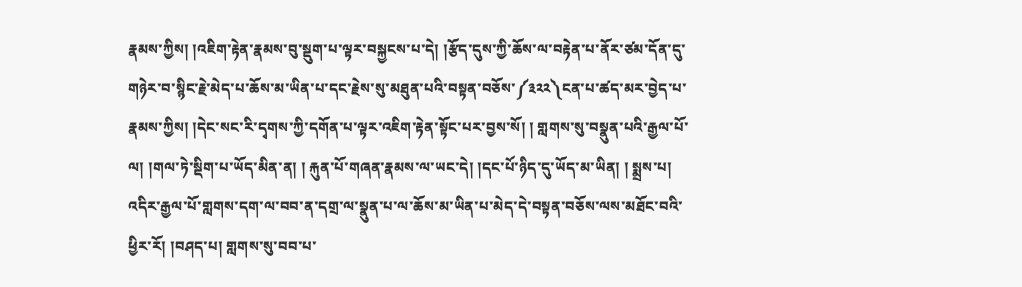རྣམས་ཀྱིས། །འཇིག་རྟེན་རྣམས་བུ་སྡུག་པ་ལྟར་བསྐྱངས་པ་དེ། །རྩོད་དུས་ཀྱི་ཆོས་ལ་བརྟེན་པ་ནོར་ཙམ་དོན་དུ་གཉེར་བ་སྙིང་རྗེ་མེད་པ་ཆོས་མ་ཡིན་པ་དང་རྗེས་སུ་མཐུན་པའི་བསྟན་བཅོས་༼༣༢༢༽ངན་པ་ཚད་མར་བྱེད་པ་རྣམས་ཀྱིས། །དེང་སང་རི་དྭགས་ཀྱི་དགོན་པ་ལྟར་འཇིག་རྟེན་སྟོང་པར་བྱས་སོ། ། གླགས་སུ་བསྣུན་པའི་རྒྱལ་པོ་ལ། །གལ་ཏེ་སྡིག་པ་ཡོད་མིན་ན། ། རྐུན་པོ་གཞན་རྣམས་ལ་ཡང་དེ། །དང་པོ་ཉིད་དུ་ཡོད་མ་ཡིན། ། སྨྲས་པ། འདིར་རྒྱལ་པོ་གླགས་དག་ལ་བབ་ན་དགྲ་ལ་སྣུན་པ་ལ་ཆོས་མ་ཡིན་པ་མེད་དེ་བསྟན་བཅོས་ལས་མཐོང་བའི་ཕྱིར་རོ། །བཤད་པ། གླགས་སུ་བབ་པ་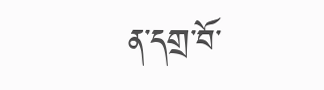ན་དགྲ་བོ་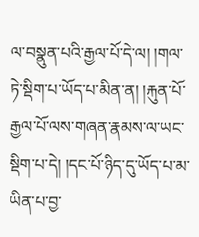ལ་བསྣུན་པའི་རྒྱལ་པོ་དེ་ལ། །གལ་ཏེ་སྡིག་པ་ཡོད་པ་མིན་ན། །རྐུན་པོ་རྒྱལ་པོ་ལས་གཞན་རྣམས་ལ་ཡང་སྡིག་པ་དེ། །དང་པོ་ཉིད་དུ་ཡོད་པ་མ་ཡིན་པ་བྱ་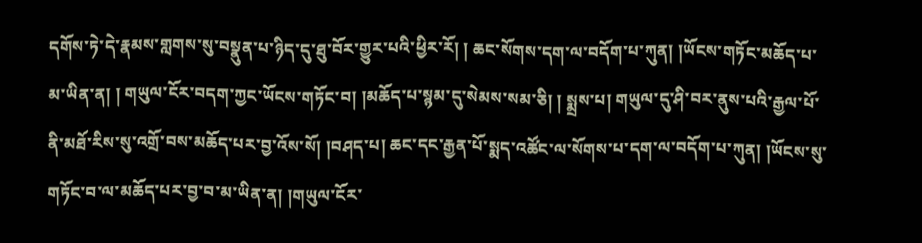དགོས་ཏེ་དེ་རྣམས་གླགས་སུ་བསྣུན་པ་ཉིད་དུ་ཐུ་བོར་གྱུར་པའི་ཕྱིར་རོ། ། ཆང་སོགས་དག་ལ་བདོག་པ་ཀུན། །ཡོངས་གཏོང་མཆོད་པ་མ་ཡིན་ན། ། གཡུལ་ངོར་བདག་ཀྱང་ཡོངས་གཏོང་བ། །མཆོད་པ་སྙམ་དུ་སེམས་སམ་ཅི། ། སྨྲས་པ། གཡུལ་དུ་ཤི་བར་ནུས་པའི་རྒྱལ་པོ་ནི་མཐོ་རིས་སུ་འགྲོ་བས་མཆོད་པར་བྱ་འོས་སོ། །བཤད་པ། ཆང་དང་རྒྱན་པོ་སྨད་འཚོང་ལ་སོགས་པ་དག་ལ་བདོག་པ་ཀུན། །ཡོངས་སུ་གཏོང་བ་ལ་མཆོད་པར་བྱ་བ་མ་ཡིན་ན། །གཡུལ་ངོར་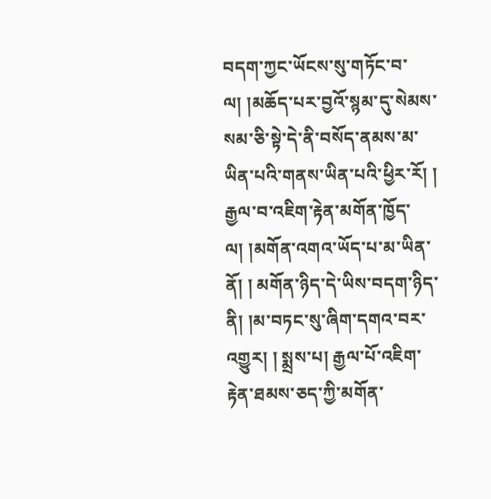བདག་ཀྱང་ཡོངས་སུ་གཏོང་བ་ལ། །མཆོད་པར་བྱའོ་སྙམ་དུ་སེམས་སམ་ཅི་སྟེ་དེ་ནི་བསོད་ནམས་མ་ཡིན་པའི་གནས་ཡིན་པའི་ཕྱིར་རོ། ། རྒྱལ་བ་འཇིག་རྟེན་མགོན་ཁྱོད་ལ། །མགོན་འགའ་ཡོད་པ་མ་ཡིན་ནོ། ། མགོན་ཉིད་དེ་ཡིས་བདག་ཉིད་ནི། །མ་བཏང་སུ་ཞིག་དགའ་བར་འགྱུར། ། སྨྲས་པ། རྒྱལ་པོ་འཇིག་རྟེན་ཐམས་ཅད་ཀྱི་མགོན་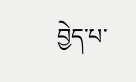བྱེད་པ་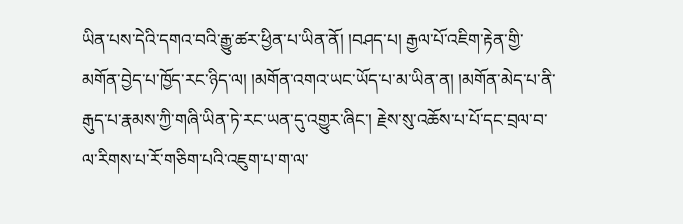ཡིན་པས་དེའི་དགའ་བའི་རྒྱུ་ཚར་ཕྱིན་པ་ཡིན་ནོ། །བཤད་པ། རྒྱལ་པོ་འཇིག་རྟེན་གྱི་མགོན་བྱེད་པ་ཁྱོད་རང་ཉིད་ལ། །མགོན་འགའ་ཡང་ཡོད་པ་མ་ཡིན་ན། །མགོན་མེད་པ་ནི་རྒུད་པ་རྣམས་ཀྱི་གཞི་ཡིན་ཏེ་རང་ཡན་དུ་འགྱུར་ཞིང་། རྗེས་སུ་འཆོས་པ་པོ་དང་བྲལ་བ་ལ་རིགས་པ་རོ་གཅིག་པའི་འཇུག་པ་ག་ལ་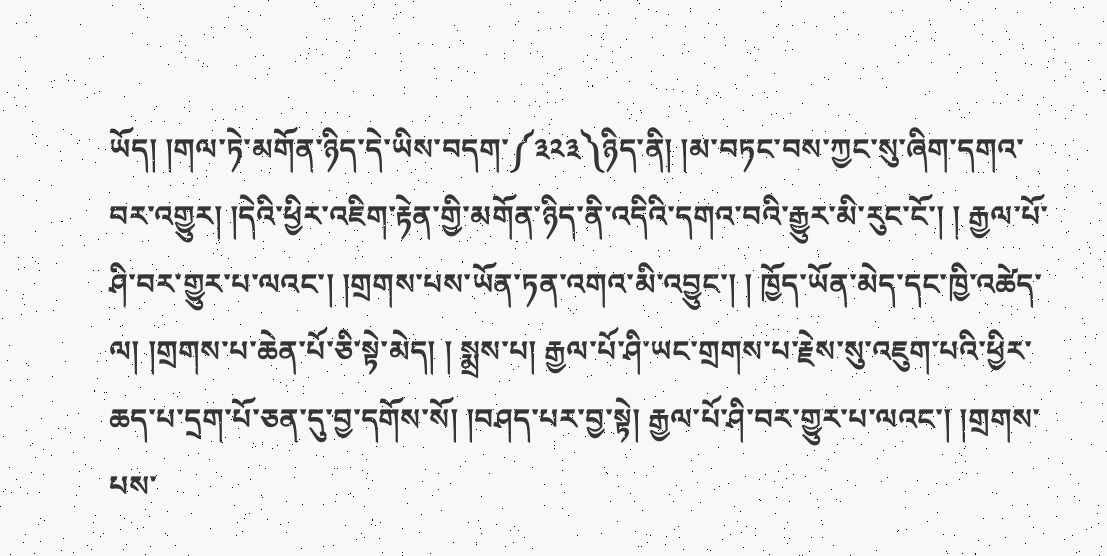ཡོད། །གལ་ཏེ་མགོན་ཉིད་དེ་ཡིས་བདག་༼༣༢༣༽ཉིད་ནི། །མ་བཏང་བས་ཀྱང་སུ་ཞིག་དགའ་བར་འགྱུར། །དེའི་ཕྱིར་འཇིག་རྟེན་གྱི་མགོན་ཉིད་ནི་འདིའི་དགའ་བའི་རྒྱུར་མི་རུང་ངོ་། ། རྒྱལ་པོ་ཤི་བར་གྱུར་པ་ལའང་། །གྲགས་པས་ཡོན་ཏན་འགའ་མི་འབྱུང་། ། ཁྱོད་ཡོན་མེད་དང་ཁྱི་འཚེད་ལ། །གྲགས་པ་ཆེན་པོ་ཅི་སྟེ་མེད། ། སྨྲས་པ། རྒྱལ་པོ་ཤི་ཡང་གྲགས་པ་རྗེས་སུ་འཇུག་པའི་ཕྱིར་ཆད་པ་དྲག་པོ་ཅན་དུ་བྱ་དགོས་སོ། །བཤད་པར་བྱ་སྟེ། རྒྱལ་པོ་ཤི་བར་གྱུར་པ་ལའང་། །གྲགས་པས་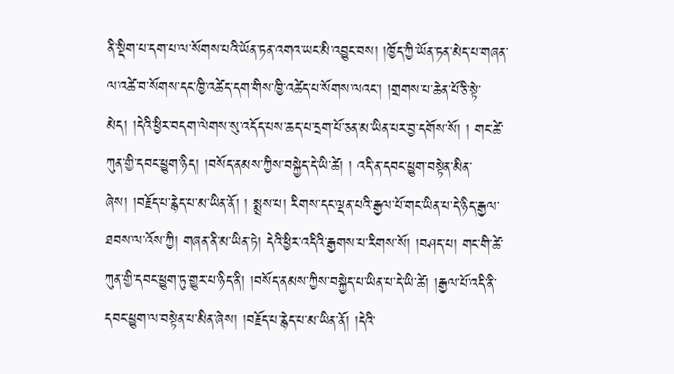ནི་སྡིག་པ་དག་པ་ལ་སོགས་པའི་ཡོན་ཏན་འགའ་ཡང་མི་འབྱུང་བས། །ཁྱོད་ཀྱི་ཡོན་ཏན་མེད་པ་གཞན་ལ་འཚེ་བ་སོགས་དང་ཁྱི་འཚེད་དག་གིས་ཁྱི་འཚེད་པ་སོགས་ལའང་། །གྲགས་པ་ཆེན་པོ་ཅི་སྟེ་མེད། །དེའི་ཕྱིར་བདག་ལེགས་སུ་འདོད་པས་ཆད་པ་དྲག་པོ་ཅན་མ་ཡིན་པར་བྱ་དགོས་སོ། ། གང་ཚེ་ཀུན་གྱི་དབང་ཕྱུག་ཉིད། །བསོད་ནམས་ཀྱིས་བསྐྱེད་དེ་ཡི་ཚེ། ། འདི་ན་དབང་ཕྱུག་བསྟེན་མིན་ཞེས། །བརྗོད་པ་རྙེད་པ་མ་ཡིན་ནོ། ། སྨྲས་པ། རིགས་དང་ལྡན་པའི་རྒྱལ་པོ་གང་ཡིན་པ་དེ་ཉིད་རྒྱལ་ཐབས་ལ་འོས་ཀྱི། གཞན་ནི་མ་ཡིན་ཏེ། དེའི་ཕྱིར་འདིའི་རྒྱགས་པ་རིགས་སོ། །བཤད་པ། གང་གི་ཚེ་ཀུན་གྱི་དབང་ཕྱུག་ཏུ་གྱུར་པ་ཉིད་ནི། །བསོད་ནམས་ཀྱིས་བསྐྱེད་པ་ཡིན་པ་དེ་ཡི་ཚེ། །རྒྱལ་པོ་འདི་ནི་དབང་ཕྱུག་ལ་བསྟེན་པ་མིན་ཞེས། །བརྗོད་པ་རྙེད་པ་མ་ཡིན་ནོ། །དེའི་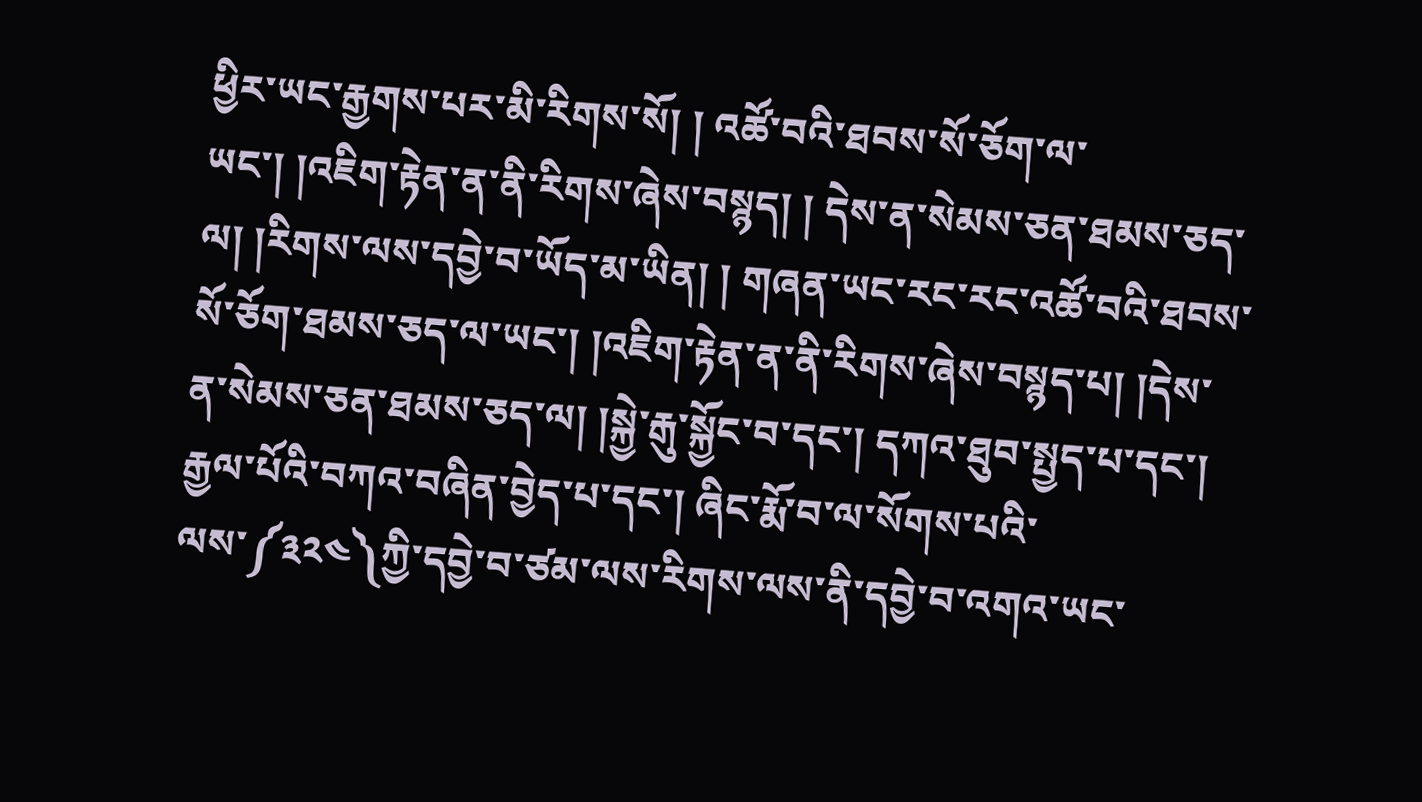ཕྱིར་ཡང་རྒྱགས་པར་མི་རིགས་སོ། ། འཚོ་བའི་ཐབས་སོ་ཅོག་ལ་ཡང་། །འཇིག་རྟེན་ན་ནི་རིགས་ཞེས་བསྙད། ། དེས་ན་སེམས་ཅན་ཐམས་ཅད་ལ། །རིགས་ལས་དབྱེ་བ་ཡོད་མ་ཡིན། ། གཞན་ཡང་རང་རང་འཚོ་བའི་ཐབས་སོ་ཅོག་ཐམས་ཅད་ལ་ཡང་། །འཇིག་རྟེན་ན་ནི་རིགས་ཞེས་བསྙད་པ། །དེས་ན་སེམས་ཅན་ཐམས་ཅད་ལ། །སྐྱེ་རྒུ་སྐྱོང་བ་དང་། དཀའ་ཐུབ་སྤྱད་པ་དང་། རྒྱལ་པོའི་བཀའ་བཞིན་བྱེད་པ་དང་། ཞིང་རྨོ་བ་ལ་སོགས་པའི་ལས་༼༣༢༤༽ཀྱི་དབྱེ་བ་ཙམ་ལས་རིགས་ལས་ནི་དབྱེ་བ་འགའ་ཡང་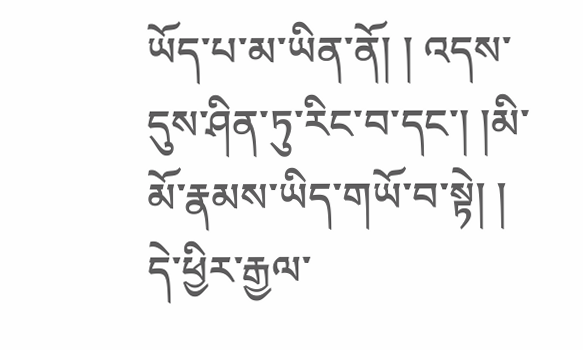ཡོད་པ་མ་ཡིན་ནོ། ། འདས་དུས་ཤིན་ཏུ་རིང་བ་དང་། །མི་མོ་རྣམས་ཡིད་གཡོ་བ་སྟེ། ། དེ་ཕྱིར་རྒྱལ་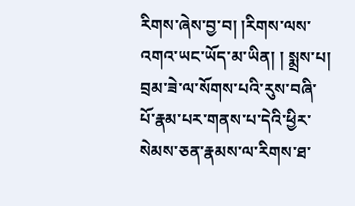རིགས་ཞེས་བྱ་བ། །རིགས་ལས་འགའ་ཡང་ཡོད་མ་ཡིན། ། སྨྲས་པ། བྲམ་ཟེ་ལ་སོགས་པའི་རུས་བཞི་པོ་རྣམ་པར་གནས་པ་དེའི་ཕྱིར་སེམས་ཅན་རྣམས་ལ་རིགས་ཐ་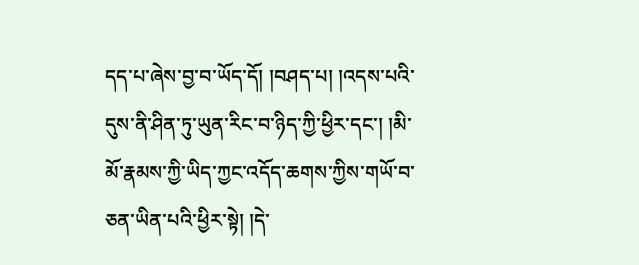དད་པ་ཞེས་བྱ་བ་ཡོད་དོ། །བཤད་པ། །འདས་པའི་དུས་ནི་ཤིན་ཏུ་ཡུན་རིང་བ་ཉིད་ཀྱི་ཕྱིར་དང་། །མི་མོ་རྣམས་ཀྱི་ཡིད་ཀྱང་འདོད་ཆགས་ཀྱིས་གཡོ་བ་ཅན་ཡིན་པའི་ཕྱིར་སྟེ། །དེ་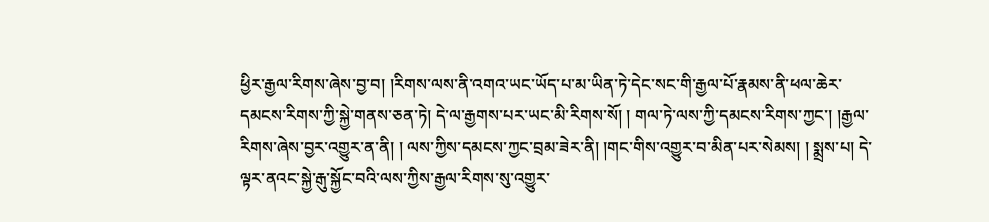ཕྱིར་རྒྱལ་རིགས་ཞེས་བྱ་བ། །རིགས་ལས་ནི་འགའ་ཡང་ཡོད་པ་མ་ཡིན་ཏེ་དེང་སང་གི་རྒྱལ་པོ་རྣམས་ནི་ཕལ་ཆེར་དམངས་རིགས་ཀྱི་སྐྱེ་གནས་ཅན་ཏེ། དེ་ལ་རྒྱགས་པར་ཡང་མི་རིགས་སོ། ། གལ་ཏེ་ལས་ཀྱི་དམངས་རིགས་ཀྱང་། །རྒྱལ་རིགས་ཞེས་བྱར་འགྱུར་ན་ནི། ། ལས་ཀྱིས་དམངས་ཀྱང་བྲམ་ཟེར་ནི། །གང་གིས་འགྱུར་བ་མིན་པར་སེམས། ། སྨྲས་པ། དེ་ལྟར་ནའང་སྐྱེ་རྒུ་སྐྱོང་བའི་ལས་ཀྱིས་རྒྱལ་རིགས་སུ་འགྱུར་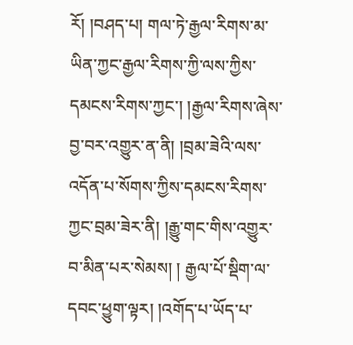རོ། །བཤད་པ། གལ་ཏེ་རྒྱལ་རིགས་མ་ཡིན་ཀྱང་རྒྱལ་རིགས་ཀྱི་ལས་ཀྱིས་དམངས་རིགས་ཀྱང་། །རྒྱལ་རིགས་ཞེས་བྱ་བར་འགྱུར་ན་ནི། །བྲམ་ཟེའི་ལས་འདོན་པ་སོགས་ཀྱིས་དམངས་རིགས་ཀྱང་བྲམ་ཟེར་ནི། །རྒྱུ་གང་གིས་འགྱུར་བ་མིན་པར་སེམས། ། རྒྱལ་པོ་སྡིག་ལ་དབང་ཕྱུག་ལྟར། །འགོད་པ་ཡོད་པ་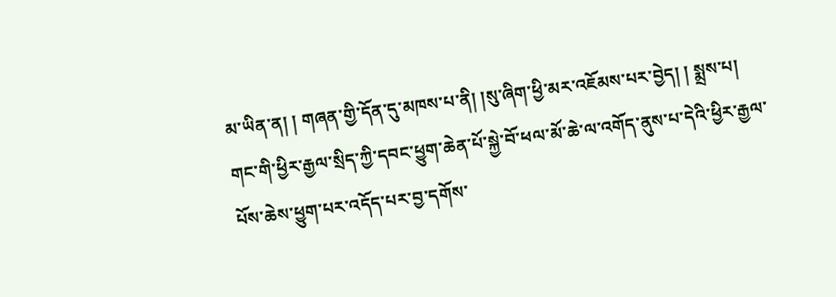མ་ཡིན་ན། ། གཞན་གྱི་དོན་དུ་མཁས་པ་ནི། །སུ་ཞིག་ཕྱི་མར་འཇོམས་པར་བྱེད། ། སྨྲས་པ། གང་གི་ཕྱིར་རྒྱལ་སྲིད་ཀྱི་དབང་ཕྱུག་ཆེན་པོ་སྐྱེ་བོ་ཕལ་མོ་ཆེ་ལ་འགོད་ནུས་པ་དེའི་ཕྱིར་རྒྱལ་པོས་ཆེས་ཕྱུག་པར་འདོད་པར་བྱ་དགོས་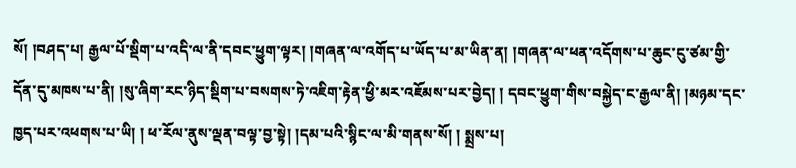སོ། །བཤད་པ། རྒྱལ་པོ་སྡིག་པ་འདི་ལ་ནི་དབང་ཕྱུག་ལྟར། །གཞན་ལ་འགོད་པ་ཡོད་པ་མ་ཡིན་ན། །གཞན་ལ་ཕན་འདོགས་པ་ཆུང་ངུ་ཙམ་གྱི་དོན་དུ་མཁས་པ་ནི། །སུ་ཞིག་རང་ཉིད་སྡིག་པ་བསགས་ཏེ་འཇིག་རྟེན་ཕྱི་མར་འཇོམས་པར་བྱེད། ། དབང་ཕྱུག་གིས་བསྐྱེད་ང་རྒྱལ་ནི། །མཉམ་དང་ཁྱད་པར་འཕགས་པ་ཡི། ། ཕ་རོལ་ནུས་ལྡན་བལྟ་བྱ་སྟེ། །དམ་པའི་སྙིང་ལ་མི་གནས་སོ། ། སྨྲས་པ།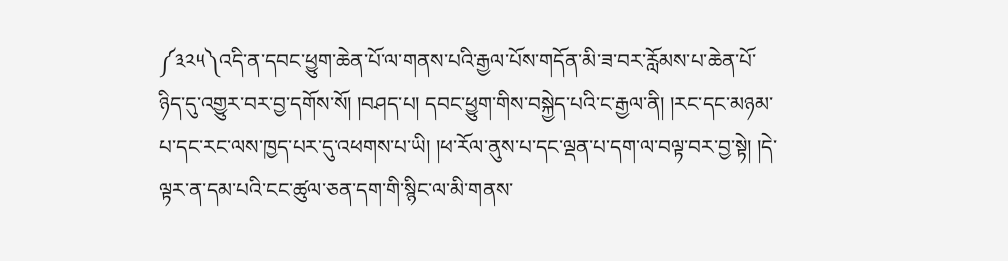༼༣༢༥༽འདི་ན་དབང་ཕྱུག་ཆེན་པོ་ལ་གནས་པའི་རྒྱལ་པོས་གདོན་མི་ཟ་བར་རློམས་པ་ཆེན་པོ་ཉིད་དུ་འགྱུར་བར་བྱ་དགོས་སོ། །བཤད་པ། དབང་ཕྱུག་གིས་བསྐྱེད་པའི་ང་རྒྱལ་ནི། །རང་དང་མཉམ་པ་དང་རང་ལས་ཁྱད་པར་དུ་འཕགས་པ་ཡི། །ཕ་རོལ་ནུས་པ་དང་ལྡན་པ་དག་ལ་བལྟ་བར་བྱ་སྟེ། །དེ་ལྟར་ན་དམ་པའི་ངང་ཚུལ་ཅན་དག་གི་སྙིང་ལ་མི་གནས་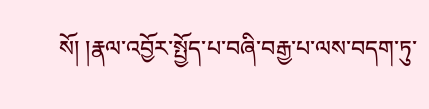སོ། །རྣལ་འབྱོར་སྤྱོད་པ་བཞི་བརྒྱ་པ་ལས་བདག་ཏུ་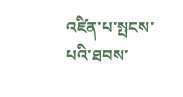འཛིན་པ་སྤངས་པའི་ཐབས་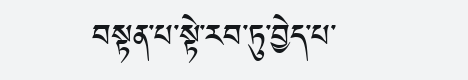བསྟན་པ་སྟེ་རབ་ཏུ་བྱེད་པ་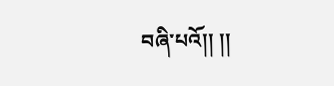བཞི་པའོ།། །།